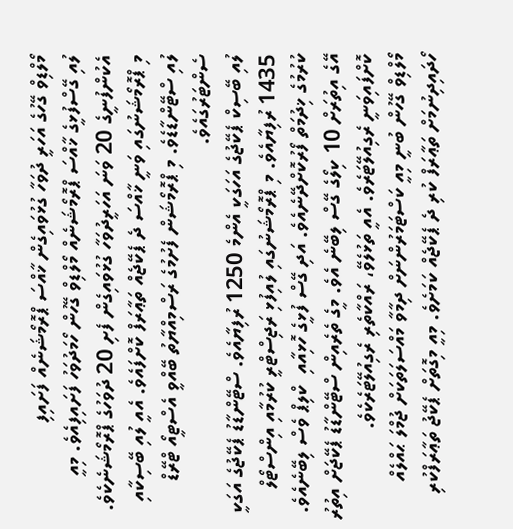މޯލްޑިވް ގޭހުގެ އަހަރީ ދުވަހާ ގުޅުވައިގެން ޚާއްސަ ޕްރޮމޯޝަނެއް ފަށައިފި
ލުއި ގޭސްފުޅީގެ ޚާއްސަ ޕްރޮމޯޝަނެއް މޯލްޑިވް ގޭހުން ހޯމަދުވަހު ފަށައިފިއެވެ. މިއީ އެކުންފުނީގެ 20 ވަނަ އަހަރީދުވަހާ ގުޅުވައިގެން ފެށި 20 ދުވަހުގެ ޕްރޮމޯޝަނެކެވެ. މި ޕްރޮމޯޝަނުގައި ވަނީ ޚާއްސަ ދެ ޕެކޭޖެއް ތަޢާރަފް ކޮށްފައެވެ. އެއީ ލުއި ބޭސިކާއި ލުއި ސްޓޭންޑާޑެވެ. މި ޕްރޮމޯޝަން ފެށުމުގެ ރަސްމިއްޔާތު ބޭއްވީ އެސްޓީއޯ ޓްރޭޑް ސެންޓަރުގައެވެ.
ލުއި ބޭސިކް ޕެކޭޖުގެ އަހަގަކީ އެންމެ 1250 ރުފިޔާއެވެ. ސްޓޭންޑާޑު ޕެކޭޖުގެ އަގަކީ 1435 ރުފިޔާއެވެ. މި ޕްރޮމޯޝަނުގައި ލުއިފުޅި ރަޖިސްޓްރީ ކުރުމާއި އިންސްޓޯލް ކުރުމުގެ ޚިދުމަތް ފޯރުކޮށްދޭނެއެވެ. އަދި ގޭސް ފުޅީގެ ހޮޅިއާއި  ކްލިޕް ވެސް ލިބޭނެއެވެ. އޭގެ އިތުރަށް 10 ކިލޯގެ ގޭސް ލިބޭނެ އެވެ. މީގެ ތެރެއިން ސްޓޭންޑާޑު ޕެކޭޖަށް އިތުރު ކޮށްފައިވަނީ ރެގިއުލޭޓަރެވެ. އެއީ ތަޅުލެވޭ، ރައްކާތެރި ރެގިއުލޭޓަރެކެވެ.
މޯލްޑިވް ގޭހުން ބުނީ މިއީ ކަސްޓަމަރުންނަށް ދިމާވާ މައްސަލަތަކަށް ޖުމްލަ ޙައްލެއް ހޯދައިދިނުމަށް ތަޢާރަފް ކުރި ދެ ޕެކޭޖެއް ކަމަށެވެ. މިއީ މިގޮތަށް ޕެކޭޖު ތަޢާރަފްކުރި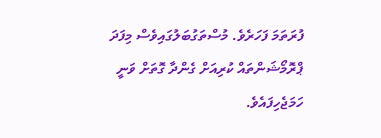ފުރަތަމަ ފަހަރެވެ. މުސްތަގުބަލުގައިވެސް މިފަދަ ޕްރޮމޯޝަންތައް ކުރިއަށް ގެންދާ ގޮތަށް ވަނީ ހަމަޖެހިފައެވެ.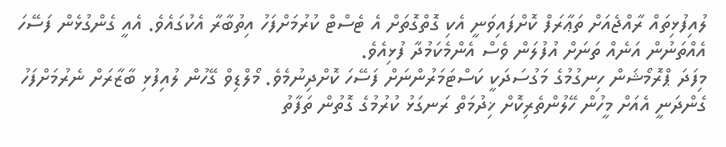ލުއިފުޅިތައް ރާއްޖެއަށް ތަޢާރަފް ކޮށްފައިވަނީ އެކި ގޮތްގޮތަށް އެ ޓެސްޓް ކުރުމަށްފަހު އިތުބާރާ އެކުގައެވެ. އެއީ ގެންގުޅެން ފަސޭހަ އެއްތަނުން އަނެއް ތަނަށް އުފުލަން ވެސް އެންމެކަމުދާ ފުޅިއެވެ.
މިފަދަ ޕްރޮމޯޝަން ހިނގުމުގެ މަގުސަދަކީ ކަސްޓަމަރުންނަށް ފަސޭހަ ކޮށްދިނުމެވެ. މޯލްޑިވް ގޭހުން ލުއިފުޅި ބާޒާރަށް ނެރުމަށްފަހު ގެންދަނީ އެއަށް މީހުން ހޭލުންތެރިކޮށް ޚިދުމަތް ރަނގަޅު ކުރުމުގެ ގޮތުން ތަފާތު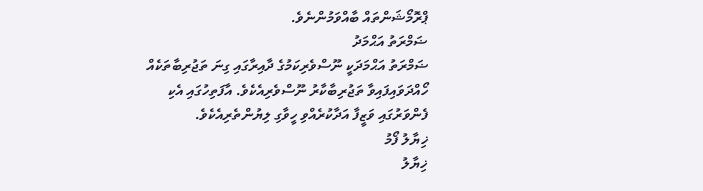ޕްރޮމޯޝަންތައް ބާއްވަމުންނެވެ.
ޟަމްރަތު އަޙްމަދު
ޟަމްރަތު އަޙްމަދަކީ ނޫސްވެރިކަމުގެ ދާއިރާގައި ގިނަ ތަޖުރިބާތަކެއް ހޯއްދަވައިފައިވާ ތަޖުރިބާކާރު ނޫސްވެރިއެކެވެ. އާފަތިހުގައި އެކި ފެންވަރުގައި ވަޒީފާ އަދާކުރެއްވި ހީވާގި ލިޔުންތެރިއެކެވެ.
ޚިޔާލު ފޯމު
ޚިޔާލު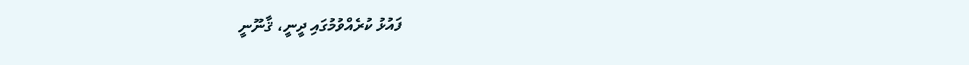ފައުޅު ކުރެއްވުމުގައި ދީނީ، ޤާނޫނީ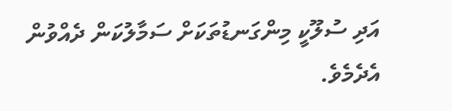އަދި ސުލޫކީ މިންގަނޑުތަކަށް ސަމާލުކަން ދެއްވުން އެދެމެވެ.